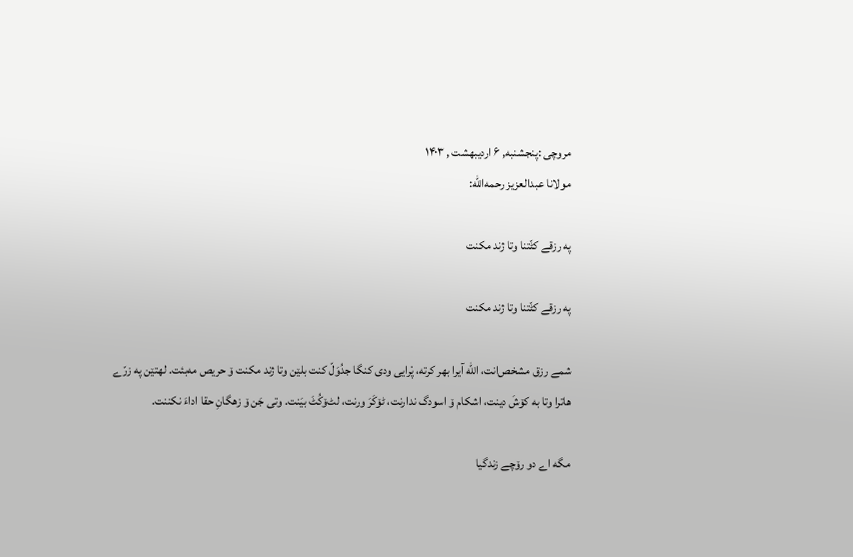مروچی :پنجشنبه, ۶ اردیبهشت , ۱۴۰۳
مولانا عبدالعزیز رحمه‌الله:

په رزقے کٹّتنا وتا ژند مکنت

په رزقے کٹّتنا وتا ژند مکنت

شمے رزق مشخص‌انت، الله آیرا بهر کرته، پْرایی ودی کنگا جدُوَلّ کنت بلێن وتا ژند مکنت ۆ حریص مه‌بئت. لهتێن په زرّے هاترا وتا به کۆشَ دینت، اشکام ۆ اسودگ ندارنت، ٹۆکَرَ ورنت، لٹ‌ۆکُٹَ بیَنت. وتی جَن ۆ زهگانِ حقا اداءَ نکننت.

مگه اے دو رۆچے زندگیا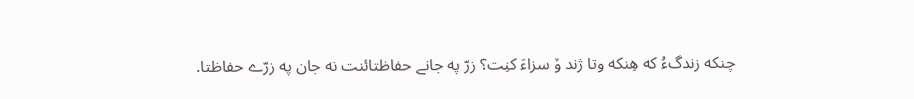چنکه زندگءُ که هِنکه وتا ژند ۆ سزاءَ کنِت؟ زرّ په جانے حفاظتائنت نه جان په زرّے حفاظتا.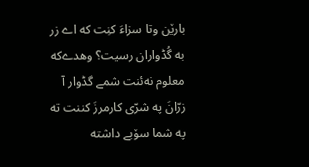بارێن وتا سزاءَ کنِت که اے زر به گُڈ‌واران رسیت؟ وهدےکه معلوم نه‌ئنت شمے گڈ‌وار آ زرّانَ په شرّی کارمرزَ کننت ته په شما سۆبے داشته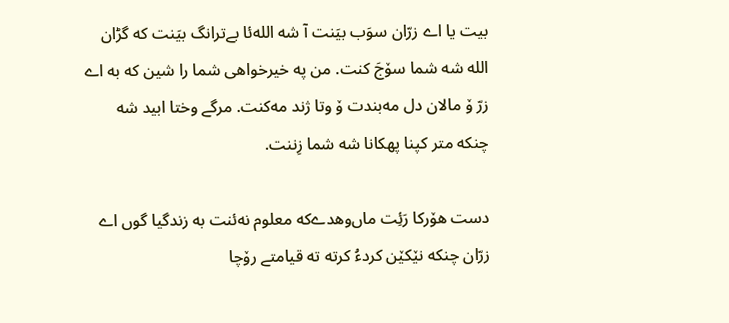بیت یا اے زرّان سوَب بیَنت آ شه الله‌ئا بےترانگ بیَنت که گڑان الله شه شما سۆجَ کنت. من په خیرخواهی شما را شین که به اے زرّ ۆ مالان دل مه‌بندت ۆ وتا ژند مه‌کنت. مرگے وختا ابید شه چنکه متر کپنا پهکانا شه شما زِننت.

دست هۆرکا رَئِت ماں‌وهدےکه معلوم نه‌ئنت به زندگیا گوں اے زرّان چنکه نێکێن کردءُ کرته ته قیامتے رۆچا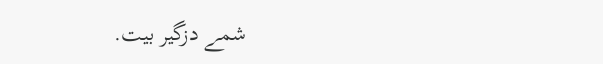شمے دزگیر بیت.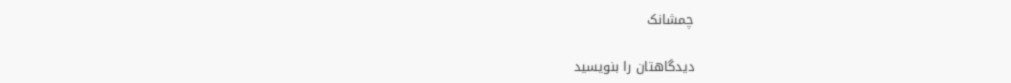چمشانک

دیدگاهتان را بنویسید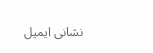نشانی ایمیل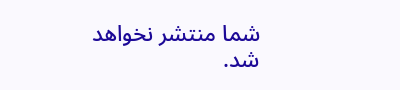شما منتشر نخواهد شد.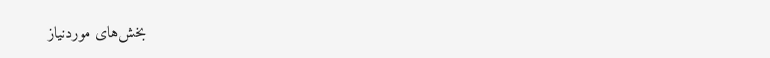بخش‌های موردنیاز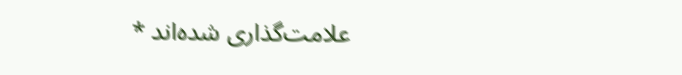علامت‌گذاری شده‌اند *